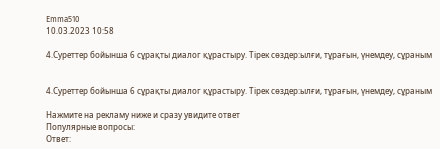Emma510
10.03.2023 10:58

4.Суреттер бойынша 6 сұрақты диалог құрастыру. Тірек сөздер:ылғи, тұрағын, үнемдеу, сұраным


4.Суреттер бойынша 6 сұрақты диалог құрастыру. Тірек сөздер:ылғи, тұрағын, үнемдеу, сұраным

Нажмите на рекламу ниже и сразу увидите ответ
Популярные вопросы:
Ответ: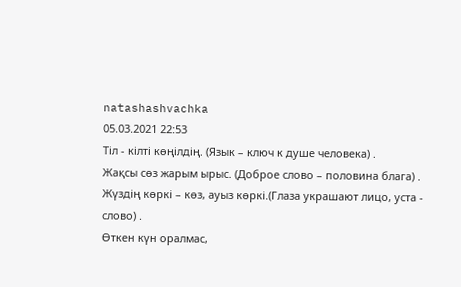natashashvachka
05.03.2021 22:53
Тіл - кілті көңілдің. (Язык – ключ к душе человека) .
Жақсы сөз жарым ырыс. (Доброе слово – половина блага) .
Жүздің көркі – көз, ауыз көркі.(Глаза украшают лицо, уста - слово) .
Өткен күн оралмас,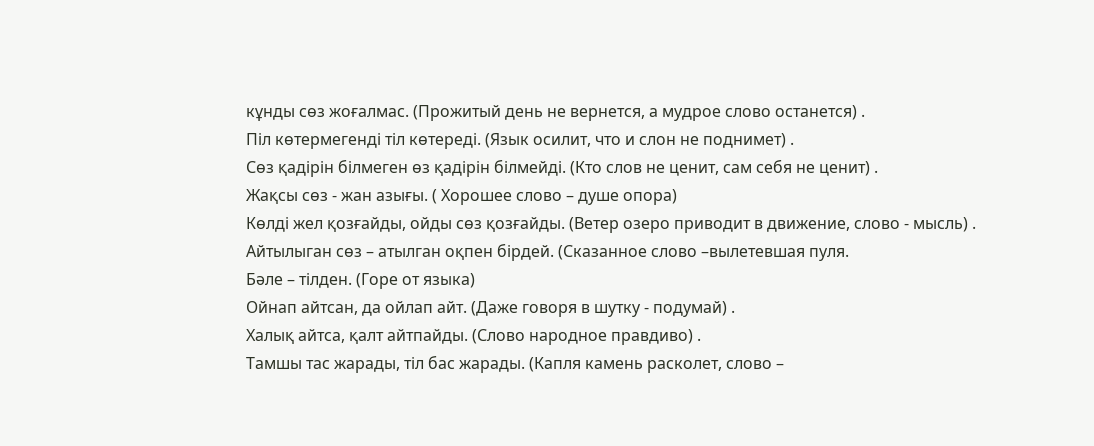кұнды сөз жоғалмас. (Прожитый день не вернется, а мудрое слово останется) .
Піл көтермегенді тіл көтереді. (Язык осилит, что и слон не поднимет) .
Сөз қадірін білмеген өз қадірін білмейді. (Кто слов не ценит, сам себя не ценит) .
Жақсы сөз - жан азығы. ( Хорошее слово – душе опора)
Көлді жел қозғайды, ойды сөз қозғайды. (Ветер озеро приводит в движение, слово - мысль) .
Айтылыган сөз – атылган оқпен бірдей. (Сказанное слово –вылетевшая пуля.
Бәле – тілден. (Горе от языка)
Ойнап айтсан, да ойлап айт. (Даже говоря в шутку - подумай) .
Халық айтса, қалт айтпайды. (Слово народное правдиво) .
Тамшы тас жарады, тіл бас жарады. (Капля камень расколет, слово –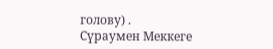голову) .
Сүраумен Меккеге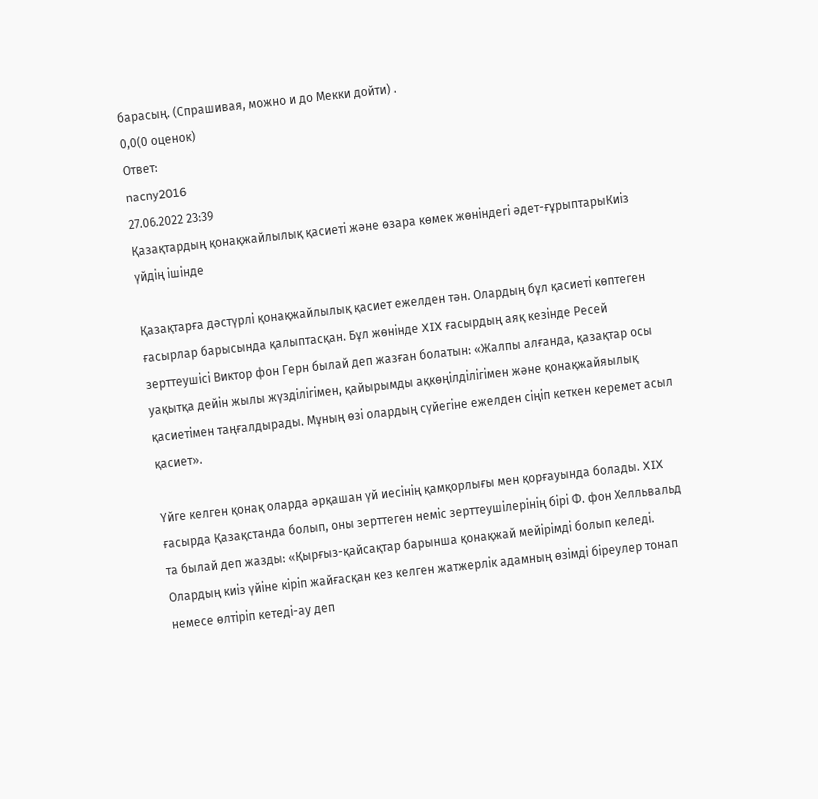барасың. (Спрашивая, можно и до Мекки дойти) .
0,0(0 оценок)
Ответ:
nacny2016
27.06.2022 23:39
Қазақтардың қонақжайлылық қасиеті және өзара көмек жөніндегі әдет-ғұрыптарыКиіз үйдің ішінде

Қазақтарға дәстүрлі қонақжайлылық қасиет ежелден тән. Олардың бұл қасиеті көптеген ғасырлар барысында қалыптасқан. Бұл жөнінде XIX ғасырдың аяқ кезінде Ресей зерттеушісі Виктор фон Герн былай деп жазған болатын: «Жалпы алғанда, қазақтар осы уақытқа дейін жылы жүзділігімен, қайырымды ақкөңілділігімен және қонақжайяылық қасиетімен таңғалдырады. Мұның өзі олардың сүйегіне ежелден сіңіп кеткен керемет асыл қасиет».

Үйге келген қонақ оларда әрқашан үй иесінің қамқорлығы мен қорғауында болады. XIX ғасырда Қазақстанда болып, оны зерттеген неміс зерттеушілерінің бірі Ф. фон Хелльвальд та былай деп жазды: «Қырғыз-қайсақтар барынша қонақжай мейірімді болып келеді. Олардың киіз үйіне кіріп жайғасқан кез келген жатжерлік адамның өзімді біреулер тонап немесе өлтіріп кетеді-ау деп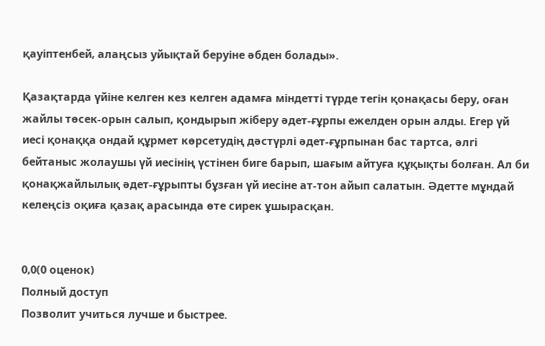қауіптенбей, алаңсыз уйықтай беруіне әбден болады».

Қазақтарда үйіне келген кез келген адамға міндетті түрде тегін қонақасы беру, оған жайлы төсек-орын салып, қондырып жіберу әдет-ғұрпы ежелден орын алды. Егер үй иесі қонаққа ондай құрмет көрсетудің дәстүрлі әдет-ғұрпынан бас тартса, әлгі бейтаныс жолаушы үй иесінің үстінен биге барып, шағым айтуға құқықты болған. Ал би қонақжайлылық әдет-ғұрыпты бұзған үй иесіне ат-тон айып салатын. Әдетте мұндай келеңсіз оқиға қазақ арасында өте сирек ұшырасқан.


0,0(0 оценок)
Полный доступ
Позволит учиться лучше и быстрее.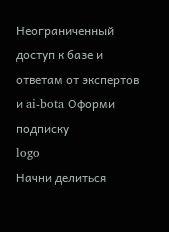Неограниченный доступ к базе и ответам от экспертов и ai-bota Оформи подписку
logo
Начни делиться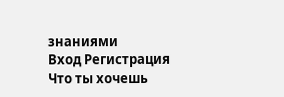знаниями
Вход Регистрация
Что ты хочешь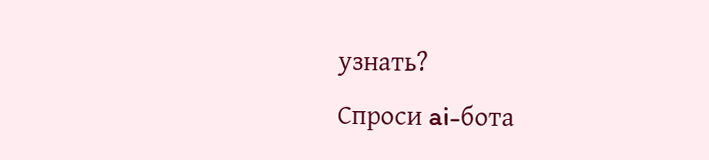узнать?
Спроси ai-бота